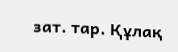зат. тар. Құлақ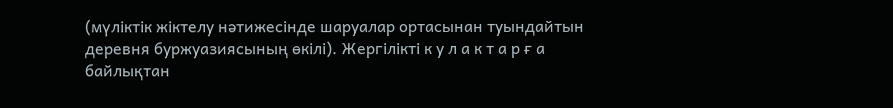(мүліктік жіктелу нәтижесінде шаруалар ортасынан туындайтын деревня буржуазиясының өкілі). Жергілікті к у л а к т а р ғ а байлықтан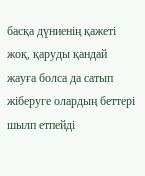басқа дүниенің қажеті жоқ, қаруды қандай жауға болса да сатып жіберуге олардың беттері шылп етпейді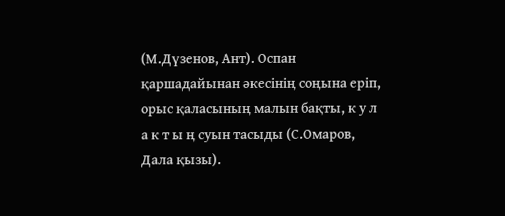(М.Дүзенов, Ант). Оспан қаршадайынан әкесінің соңына еріп, орыс қаласының малын бақты, к у л а к т ы ң суын тасыды (С.Омаров, Дала қызы).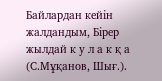Байлардан кейін жалдандым, Бірер жылдай к у л а к қ а (С.Мұқанов, Шығ.).